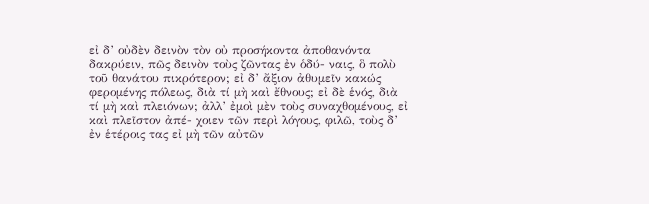εἰ δ’ οὐδὲν δεινὸν τὸν οὐ προσήκοντα ἀποθανόντα δακρύειν, πῶς δεινὸν τοὺς ζῶντας ἐν ὁδύ- ναις, ὃ πολὺ τοῦ θανάτου πικρότερον; εἰ δ’ ἄξιον ἀθυμεῖν κακώς φερομένης πόλεως, διὰ τί μὴ καὶ ἔθνους; εἰ δὲ ἑνός, διὰ τί μὴ καὶ πλειόνων; ἀλλ’ ἐμοὶ μὲν τοὺς συναχθομένους, εἰ καὶ πλεῖστον ἀπέ- χοιεν τῶν περὶ λόγους, φιλῶ, τοὺς δ’ ἐν ἑτέροις τας εἰ μὴ τῶν αὐτῶν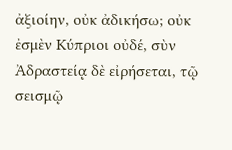ἀξιοίην, οὐκ ἀδικήσω; οὐκ ἐσμὲν Κύπριοι οὐδέ, σὺν Ἀδραστείᾳ δὲ εἰρήσεται, τῷ σεισμῷ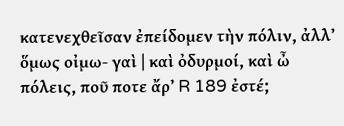κατενεχθεῖσαν ἐπείδομεν τὴν πόλιν, ἀλλ’ ὅμως οἰμω- γαὶ | καὶ ὀδυρμοί, καὶ ὦ πόλεις, ποῦ ποτε ἄρ’ R 189 ἐστέ;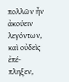πολλῶν ἦν ἀκούειν λεγόντων, καὶ οὐδεὶς ἐπέ- πληξεν,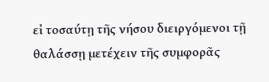εἰ τοσαύτῃ τῆς νήσου διειργόμενοι τῇ θαλάσσῃ μετέχειν τῆς συμφορᾶς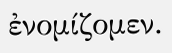ἐνομίζομεν.